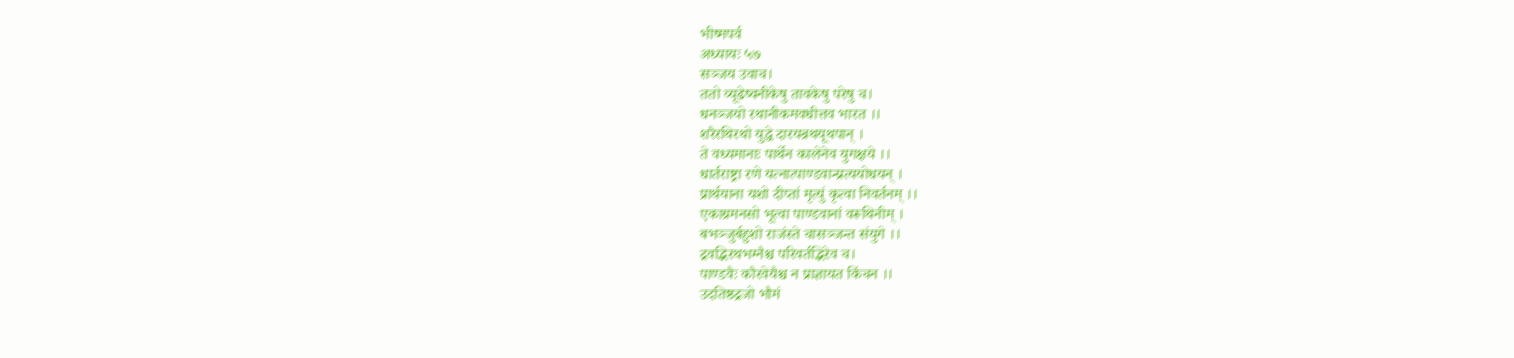भीष्मपर्व
अध्यायः ५७
सञ्जय उवाच।
ततो व्यूढेष्वनीकेषु तावकेषु परेषु च।
धनञ्जयो रथानीकमवधीत्तव भारत ।।
शरैरथिरथो युद्धे दारयन्रथयूथपान् ।
ते वध्यमानाः पार्थेन कालेनेव युगक्षये ।।
धार्तराष्ट्रा रणे यत्नात्पाण्डवान्प्रत्ययोधयन् ।
प्रार्थयाना यशो दीप्तां मृत्युं कृत्वा निवर्तनम् ।।
एकाग्रमनसो भूत्वा पाण्डवानां वरूथिनीम् ।
बभञ्जुर्बहुशो राजंस्ते चासञ्जन्त संयुगे ।।
द्रवद्भिरथभग्नैश्च परिवर्तद्भिरेव च।
पाण्डवैः कौरवेयैश्च न प्राज्ञायत किंचन ।।
उदतिष्ठद्रजो भौमं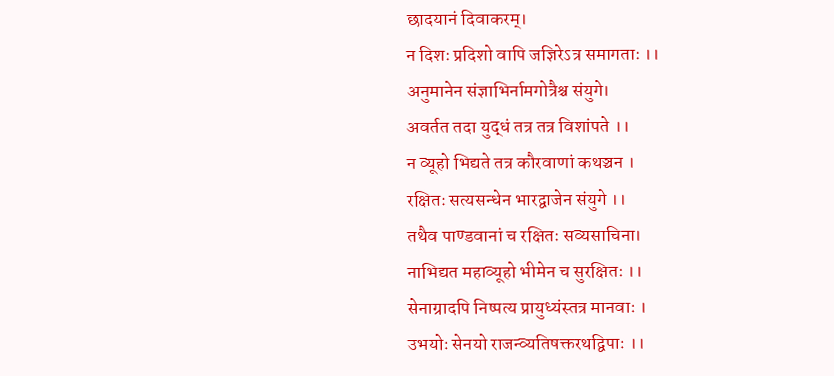छादयानं दिवाकरम्।
न दिशः प्रदिशो वापि जज्ञिरेऽत्र समागताः ।।
अनुमानेन संज्ञाभिर्नामगोत्रैश्च संयुगे।
अवर्तत तदा युद्धं तत्र तत्र विशांपते ।।
न व्यूहो भिद्यते तत्र कौरवाणां कथञ्चन ।
रक्षितः सत्यसन्धेन भारद्वाजेन संयुगे ।।
तथैव पाण्डवानां च रक्षितः सव्यसाचिना।
नाभिद्यत महाव्यूहो भीमेन च सुरक्षितः ।।
सेनाग्रादपि निष्पत्य प्रायुध्यंस्तत्र मानवाः ।
उभयोः सेनयो राजन्व्यतिषक्तरथद्विपाः ।।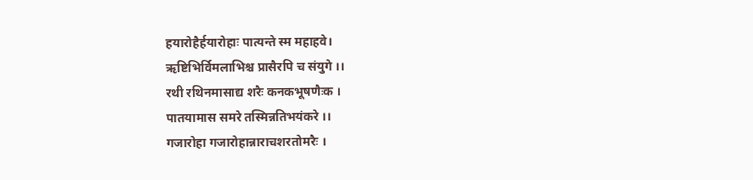हयारोहैर्हयारोहाः पात्यन्ते स्म महाहवे।
ऋष्टिभिर्विमलाभिश्च प्रासैरपि च संयुगे ।।
रथी रथिनमासाद्य शरैः कनकभूषणैःक ।
पातयामास समरे तस्मिन्नतिभयंकरे ।।
गजारोहा गजारोहान्नाराचशरतोमरैः ।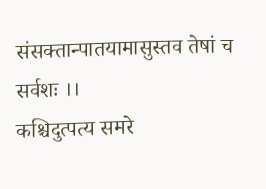संसक्तान्पातयामासुस्तव तेषां च सर्वशः ।।
कश्चिदुत्पत्य समरे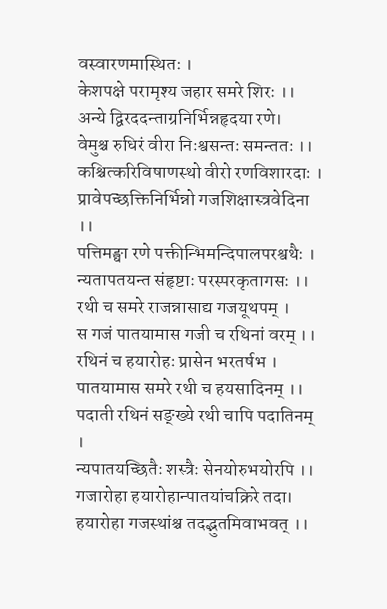वस्वारणमास्थितः ।
केशपक्षे परामृश्य जहार समरे शिरः ।।
अन्ये द्विरददन्ताग्रनिर्भिन्नहृदया रणे।
वेमुश्च रुधिरं वीरा निःश्वसन्तः समन्ततः ।।
कश्चित्करिविषाणस्थो वीरो रणविशारदाः ।
प्रावेपच्छक्तिनिर्भिन्नो गजशिक्षास्त्रवेदिना ।।
पत्तिमङ्घा रणे पक्तीन्भिमन्दिपालपरश्वथैः ।
न्यतापतयन्त संहृष्टाः परस्परकृतागसः ।।
रथी च समरे राजन्नासाद्य गजयूथपम् ।
स गजं पातयामास गजी च रथिनां वरम् ।।
रथिनं च हयारोहः प्रासेन भरतर्षभ ।
पातयामास समरे रथी च हयसादिनम् ।।
पदाती रथिनं सङ्ख्ये रथी चापि पदातिनम् ।
न्यपातयच्छितैः शस्त्रैः सेनयोरुभयोरपि ।।
गजारोहा हयारोहान्पातयांचक्रिरे तदा।
हयारोहा गजस्थांश्च तदद्भुतमिवाभवत् ।।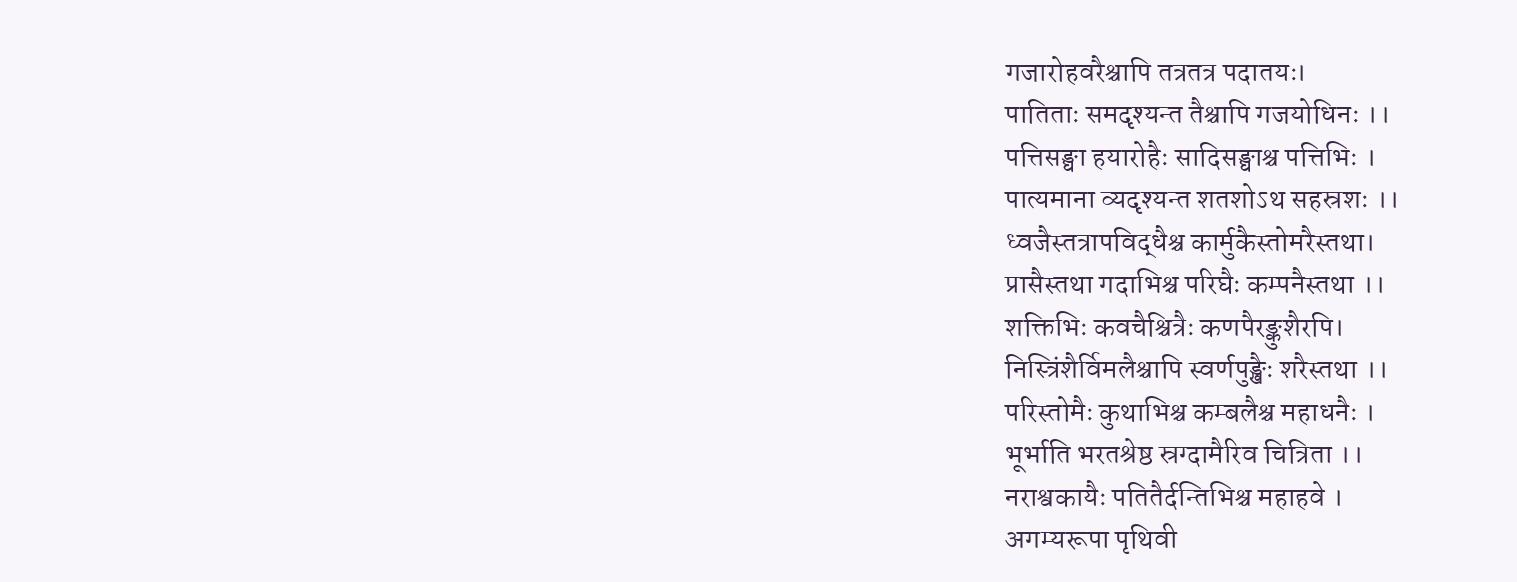गजारोहवरैश्चापि तत्रतत्र पदातयः।
पातिताः समदृश्यन्त तैश्चापि गजयोधिनः ।।
पत्तिसङ्घा हयारोहैः सादिसङ्घाश्च पत्तिभिः ।
पात्यमाना व्यदृश्यन्त शतशोऽथ सहस्रशः ।।
ध्वजैस्तत्रापविद्धैश्च कार्मुकैस्तोमरैस्तथा।
प्रासैस्तथा गदाभिश्च परिघैः कम्पनैस्तथा ।।
शक्तिभिः कवचैश्चित्रैः कणपैरङ्कुशैरपि।
निस्त्रिंशैर्विमलैश्चापि स्वर्णपुङ्खैः शरैस्तथा ।।
परिस्तोमैः कुथाभिश्च कम्बलैश्च महाधनैः ।
भूर्भाति भरतश्रेष्ठ स्रग्दामैरिव चित्रिता ।।
नराश्वकायैः पतितैर्दन्तिभिश्च महाहवे ।
अगम्यरूपा पृथिवी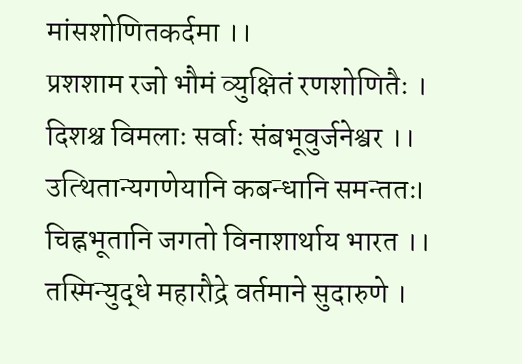मांसशोणितकर्दमा ।।
प्रशशाम रजो भौमं व्युक्षितं रणशोणितैः ।
दिशश्च विमलाः सर्वाः संबभूवुर्जनेश्वर ।।
उत्थितान्यगणेयानि कबन्धानि समन्ततः।
चिह्नभूतानि जगतो विनाशार्थाय भारत ।।
तस्मिन्युद्धे महारौद्रे वर्तमाने सुदारुणे ।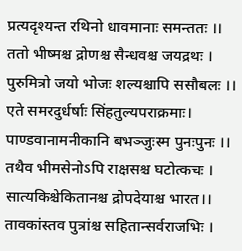प्रत्यदृश्यन्त रथिनो धावमानाः समन्ततः ।।
ततो भीष्मश्च द्रोणश्च सैन्धवश्च जयद्रथः ।
पुरुमित्रो जयो भोजः शल्यश्चापि ससौबलः ।।
एते समरदुर्धर्षाः सिंहतुल्यपराक्रमाः।
पाण्डवानामनीकानि बभञ्जुःस्म पुनःपुनः ।।
तथैव भीमसेनोऽपि राक्षसश्च घटोत्कचः ।
सात्यकिश्चेकितानश्च द्रोपदेयाश्च भारत।।
तावकांस्तव पुत्रांश्च सहितान्सर्वराजभिः ।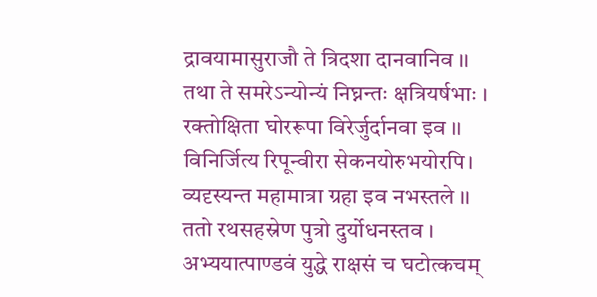द्रावयामासुराजौ ते त्रिदशा दानवानिव ।।
तथा ते समरेऽन्योन्यं निघ्नन्तः क्षत्रियर्षभाः ।
रक्तोक्षिता घोररूपा विरेर्जुर्दानवा इव ।।
विनिर्जित्य रिपून्वीरा सेकनयोरुभयोरपि।
व्यदृस्यन्त महामात्रा ग्रहा इव नभस्तले ।।
ततो रथसहस्रेण पुत्रो दुर्योधनस्तव ।
अभ्ययात्पाण्डवं युद्धे राक्षसं च घटोत्कचम्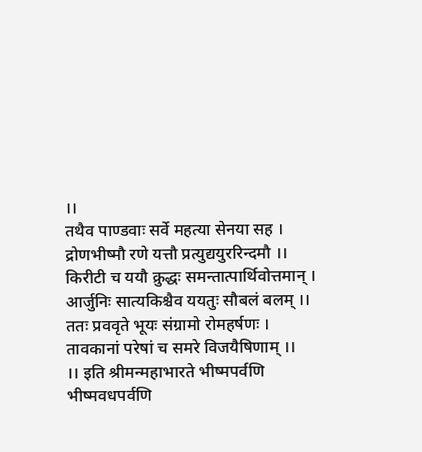।।
तथैव पाण्डवाः सर्वे महत्या सेनया सह ।
द्रोणभीष्मौ रणे यत्तौ प्रत्युद्ययुररिन्दमौ ।।
किरीटी च ययौ क्रुद्धः समन्तात्पार्थिवोत्तमान् ।
आर्जुनिः सात्यकिश्चैव ययतुः सौबलं बलम् ।।
ततः प्रववृते भूयः संग्रामो रोमहर्षणः ।
तावकानां परेषां च समरे विजयैषिणाम् ।।
।। इति श्रीमन्महाभारते भीष्मपर्वणि भीष्मवधपर्वणि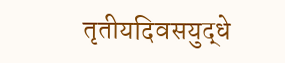तृतीयदिवसयुद्धे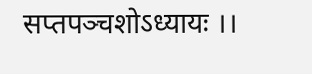सप्तपञ्चशोऽध्यायः ।।